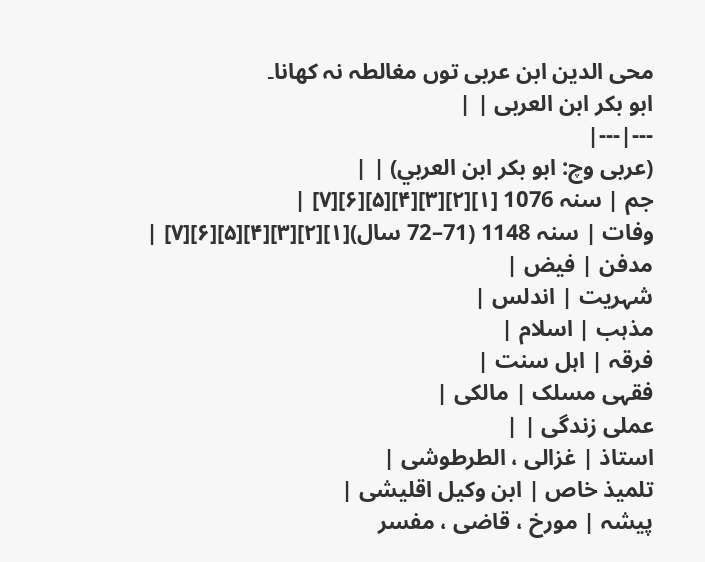محی الدین ابن عربی توں مغالطہ نہ کھانا۔
ابو بکر ابن العربی | |
---|---|
(عربی وچ: ابو بكر ابن العربي) | |
جم | سنہ 1076 [۱][۲][۳][۴][۵][۶][۷] |
وفات | سنہ 1148 (71–72 سال)[۱][۲][۳][۴][۵][۶][۷] |
مدفن | فیض |
شہریت | اندلس |
مذہب | اسلام |
فرقہ | اہل سنت |
فقہی مسلک | مالکی |
عملی زندگی | |
استاذ | غزالی ، الطرطوشی |
تلمیذ خاص | ابن وکیل اقلیشی |
پیشہ | مورخ ، قاضی ، مفسر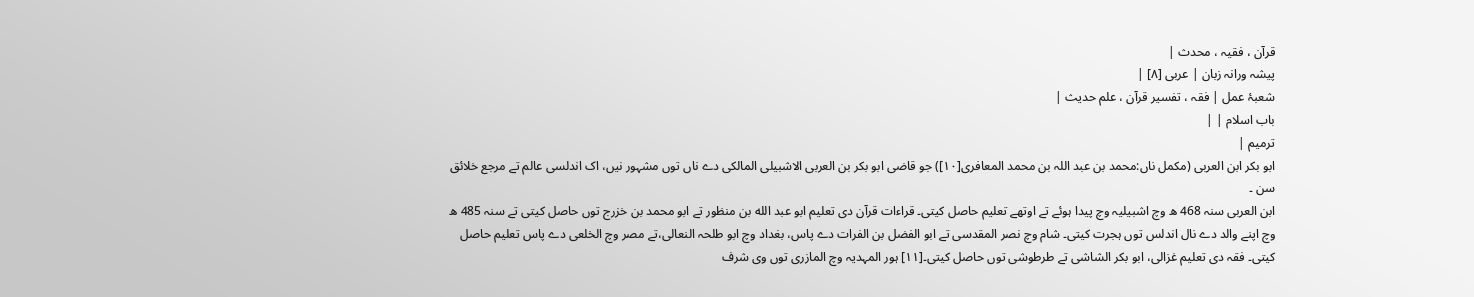قرآن ، فقیہ ، محدث |
پیشہ ورانہ زبان | عربی [۸] |
شعبۂ عمل | فقہ ، تفسیر قرآن ، علم حدیث |
باب اسلام | |
ترمیم |
ابو بکر ابن العربی (مکمل ناں:محمد بن عبد اللہ بن محمد المعافری[۱۰]) جو قاضی ابو بکر بن العربی الاشبیلی المالکی دے ناں توں مشہور نيں، اک اندلسی عالم تے مرجع خلائق سن ۔
ابن العربی سنہ 468 ھ وچ اشبیلیہ وچ پیدا ہوئے تے اوتھے تعلیم حاصل کيتی۔ قراءات قرآن دی تعلیم ابو عبد الله بن منظور تے ابو محمد بن خزرج توں حاصل کيتی تے سنہ 485 ھ وچ اپنے والد دے نال اندلس توں ہجرت کيتی۔ شام وچ نصر المقدسی تے ابو الفضل بن الفرات دے پاس، بغداد وچ ابو طلحہ النعالی،تے مصر وچ الخلعی دے پاس تعلیم حاصل کيتی۔ فقہ دی تعلیم غزالی، ابو بکر الشاشی تے طرطوشی توں حاصل کيتی۔[۱۱] ہور المہدیہ وچ المازری توں وی شرف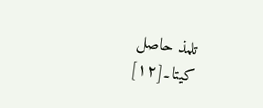تلمذ حاصل کيتا۔[۱۲]